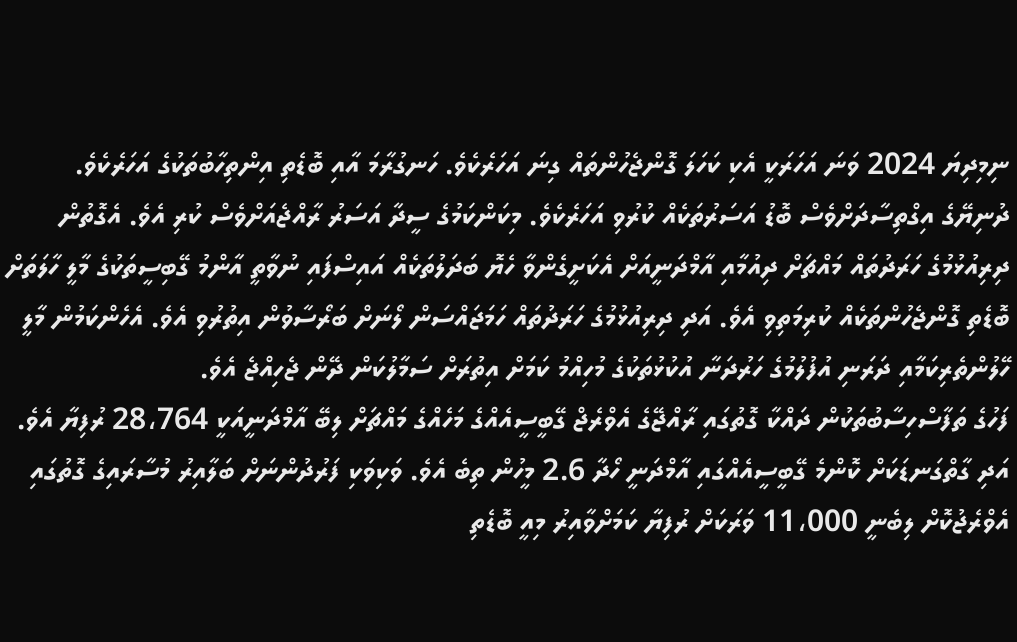ނިމިދިޔަ 2024 ވަނަ އަހަރަކީ އެކި ކަހަލަ ގޮންޖެހުންތައް ގިނަ އަހަރެކެވެ. ހަނގުރާމަ އާއި ބޮޑެތި އިންތިހާބުތަކުގެ އަހަރެކެވެ. ދުނިޔޭގެ އިގްތިސާދަށްވެސް ބޮޑު އަސަރުތަކެއް ކުރުވި އަހަރެކެވެ. މިކަންކަމުގެ ސީދާ އަސަރު ރާއްޖެއަށްވެސް ކުރި އެވެ. އެގޮތުން ދިރިއުޅުމުގެ ހަރަދުތައް މައްޗަށް ދިއުމާއި އާމްދަނީއަށް އެކަށީގެންވާ ހެޔޮ ބަދަލުތަކެއް އައިސްފައި ނުވާތީ އާންމު ގޭބިސީތަކުގެ މާލީ ހާލަތަށް ބޮޑެތި ގޮންޖެހުންތަކެއް ކުރިމަތިވި އެވެ. އަދި ދިރިއުޅުމުގެ ހަރަދުތައް ހަމަޖައްސަން ލޯނަށް ބަރޯސާވުން އިތުރުވި އެވެ. އެހެންކަމުން މާލީ ހޭލުންތެރިކަމާއި ދަރަނި އުފުލުމުގެ ހަރުދަނާ އުކުޅުތަކުގެ މުހިއްމު ކަމަށް އިތުރަށް ސަމާލުކަން ދޭން ޖެހިއްޖެ އެވެ.
ފަހުގެ ތަފާސްހިސާބުތަކުން ދައްކާ ގޮތުގައި ރާއްޖޭގެ އެވްރެޖް ގޭބީސީއެއްގެ މަހެއްގެ މައްޗަށް ލިބޭ އާމްދަނީއަކީ 28،764 ރުފިޔާ އެވެ. އަދި ގާތްގަނޑަކަށް ކޮންމެ ގޭބީސީއެއްގައި އާމްދަނީ ހޯދާ 2.6 މީހުން ތިބެ އެވެ. ވަކިވަކި ފަރުދުންނަށް ބަލާއިރު މުސާރައިގެ ގޮތުގައި އެވްރެޖުކޮށް ލިބެނީ 11،000 ވަރަކަށް ރުފިޔާ ކަމަށްވާއިރު މިއީ ބޮޑެތި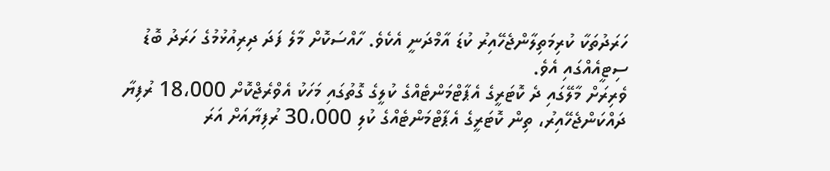ހަރަދުތަކާ ކުރިމަތިލާންޖެހޭއިރު ކުޑަ އާމްދަނީ އެކެވެ. ހާއްސަކޮށް މާލެ ފަދަ ދިރިއުޅުމުގެ ހަރަދު ބޮޑު ސިޓީއެއްގައި އެވެ.
ވެރިރަށް މާލޭގައި ދެ ކޮޓަރީގެ އެޕާޓްމަންޓެއްގެ ކުލީގެ ގޮތުގައި މަހަކު އެވްރެޖްކޮށް 18،000 ރުފިޔާ ދައްކަންޖެހޭއިރު، ތިން ކޮޓަރީގެ އެޕާޓްމަންޓެއްގެ ކުލި 30،000 ރުފިޔާއަށް އަރަ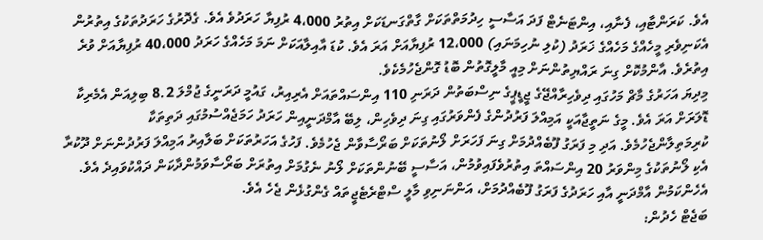އެވެ. ކަރަންޓާއި، ފެނާއި، އިންޓަނެޓް ފަދަ އަސާސީ ހިދުމަތްތަކަށް ގާތްގަނޑަކަށް އިތުރު 4،000 ރުފިޔާ ހަރަދުވެ އެވެ. ގެދޮރުގެ ހަރަދުތަކުގެ އިތުރުން އެކަނިވެރި މީހެއްގެ މަހެއްގެ ޚަރަދު (ކުލި ނުހިމަނައި) 12،000 ރުފިޔާއަށް އަރަ އެވެ. ކުޑަ އާއިލާއަކަށް ނަމަ މަހެއްގެ ހަރަދު 40،000 ރުފިޔާއަށް ވުރެ އިތުރެވެ. އާންމުކޮށް ގިނަ ރައްޔިތުންނަށް މިއީ މާލީގޮތުން ބޮޑު ގޮންޖެހުމެކެވެ.
މިދިޔަ އަހަރުގެ މާޗް މަހުގައި ދިވެހިރާއްޖޭގެ ޖީޑީޕީގެ ނިސްބަތުން ދަރަނި 110 އިންސައްތައަށް އެރިއިރު، ގައުމީ ދަރަނީގެ ޖުމްލަ 8.2 ބިލިއަން އެމެރިކާ ޑޮލަރަށް އަރަ އެވެ. މީގެ ނަތީޖާއަކީ އަމިއްލަ ފަރުދުންގެ ފެންވަރުގައި ގިނަ ދިވެހިން، ލިބޭ އާމްދަނީއިން ހަރަދު ހަމަޖެއްސުމުގައި ދަތިތަކާ ކުރިމަތިލާންޖެހުމެވެ. އަދި މި ފަރަގު ފޫބެއްދުމަށް ގިނަ ފަހަރަށް ލޯނުތަކަށް ބަރޯސާވާން ޖެހުމެވެ. ފަހުގެ އަހަރުތަކަށް ބަލާއިރު އަމިއްލަ ފަރުދުންނަށް ދޫކުރާ އެކި ލޯނުތަކުގެ މިންވަރު 20 އިންސައްތަ އިތުރުވެފައިވުމުން، އަސާސީ ބޭނުންތަކަށް ލޯނު ނެގުމަށް އިތުރަށް ބަރޯސާވަމުންދާކަން ދައްކުވައިދެ އެވެ. އެހެންކަމުން އާމްދަނީ އާއި ހަރަދުގެ ފަރަގު ފޫބެއްދުމަށް، އަންނަނިވި މާލީ ސްޓްރެޓެޖީތައް ގެންގުޅެން ޖެހެ އެވެ.
ބަޖެޓް ހެދުން: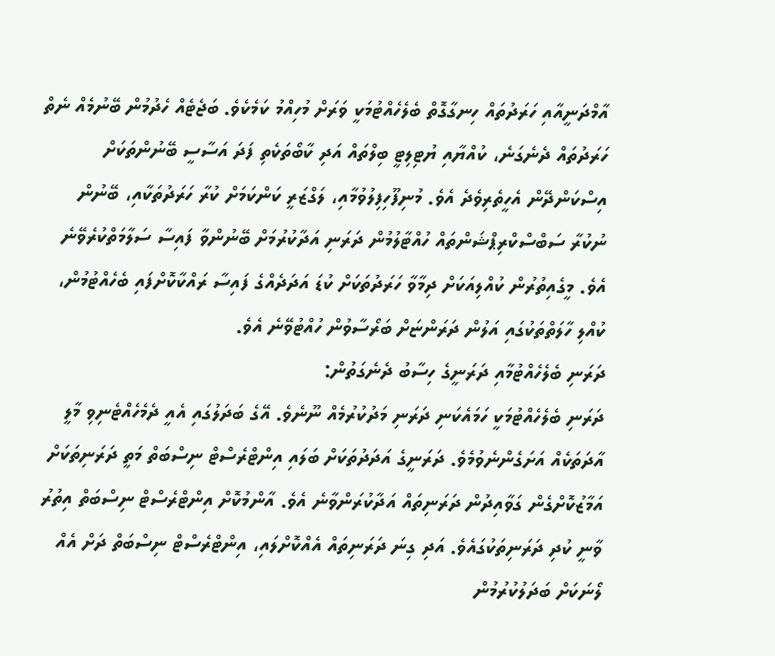އާމްދަނީއާއި ހަރަދުތައް ހިނގާގޮތް ބެލެހެއްޓުމަކީ ވަރަށް މުހިއްމު ކަމެކެވެ. ބަޖެޓެއް ހެދުމުން ބޭނުމެއް ނެތް ހަރަދުތައް ދެނެގަނެ، ކުއްޔާއި ޔުޓިލިޓީ ބިލްތައް އަދި ކާބޯތަކެތި ފަދަ އަސާސީ ބޭނުންތަކަށް އިސްކަންދޭން އެހީތެރިވެދެ އެވެ. މުނިފޫހިފިލުވުމާއި، ލަގްޒަރީ ކަންކަމަށް ކުރާ ހަރަދުތަކާއި، ބޭނުން ނުކުރާ ސަބްސްކްރިޕްޝަންތައް ހުއްޓާލުމުން ދަރަނި އަދާކުރުމަށް ބޭނުންވާ ފައިސާ ސަލާމަތްކުރެވޭނެ އެވެ. މީގެއިތުރުން ކުއްލިއަކަށް ދިމާވާ ހަރަދުތަކަށް ކުޑަ އަދަދެއްގެ ފައިސާ ރައްކާކޮށްފައި ބެހެއްޓުމުން، ކުއްލި ހާލަތްތަކުގައި އަލުން ދަރަންޏަށް ބަރޯސާވުން ހުއްޓުވޭނެ އެވެ.
ދަރަނި ބެލެހެއްޓުމާއި ދަރަނީގެ ހިސާބު ދެނެގަތުން:
ދަރަނި ބެލެހެއްޓުމަކީ ހަމައެކަނި ދަރަނި މަދުކުރުމެއް ނޫނެވެ. އޭގެ ބަދަލުގައި އެއީ ދެމެހެއްޓެނިވި މާލީ އާދަތަކެއް އަށަގެންނެވުމެވެ. ދަރަނީގެ އަދަދުތަކަށް ބަލައި އިންޓްރެސްޓް ނިސްބަތް މަތީ ދަރަނިތަކަށް އަމާޒުކޮށްގެން ގަވާއިދުން ދަރަނިތައް އަދާކުރަންވާނެ އެވެ. އާންމުކޮށް އިންޓްރެސްޓް ނިސްބަތް އިތުރު ވާނީ ކުދި ދަރަނިތަކުގައެވެ. އަދި ގިނަ ދަރަނިތައް އެއްކޮށްލައި، އިންޓްރެސްޓް ނިސްބަތް ދަށް އެއް ލޯނަކަށް ބަދަލުކުރުމުން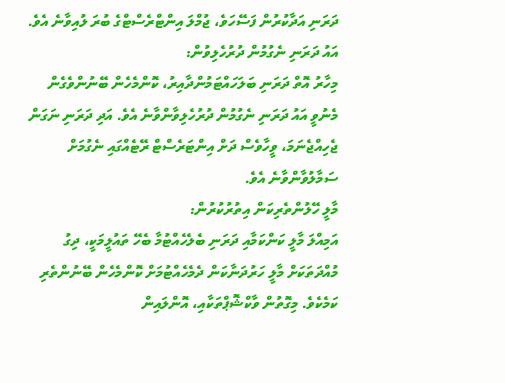ދަރަނި އަދާކުރުން ފަސޭހަވެ، ޖުމްލަ އިންޓްރެސްޓްގެ ބުރަ ލުއިވާނެ އެވެ.
އައު ދަރަނި ނެގުމުން ދުރުހެލިވުން:
މިހާރު އޮތް ދަރަނި ބަލަހައްޓަމުންދާއިރު، ކޮންމެހެން ބޭނުންވެގެން މެނުވީ އައު ދަރަނި ނެގުމުން ދުރުހެލިވާންވާނެ އެވެ. އަދި ދަރަނި ނަގަން ޖެހިއްޖެނަމަ، ވީހާވެސް ދަށް އިންޓަރެސްޓް ރޭޓެއްގައި ނެގުމަށް ސަމާލުވާންވާނެ އެވެ.
މާލީ ހޭލުންތެރިކަން އިތުރުކުރުން:
އަމިއްލަ މާލީ ކަންކަމާއި ދަރަނި ބެލެހެއްޓުމާ ބެހޭ ތައުލީމަކީ، ދިގު މުއްދަތަކަށް މާލީ ހަރުދަނާކަން ދެމެހެއްޓުމަށް ކޮންމެހެން ބޭނުންތެރި ކަމެކެވެ. މިގޮތުން ވާކްޝޮޕްތަކާއި، އޮންލައިން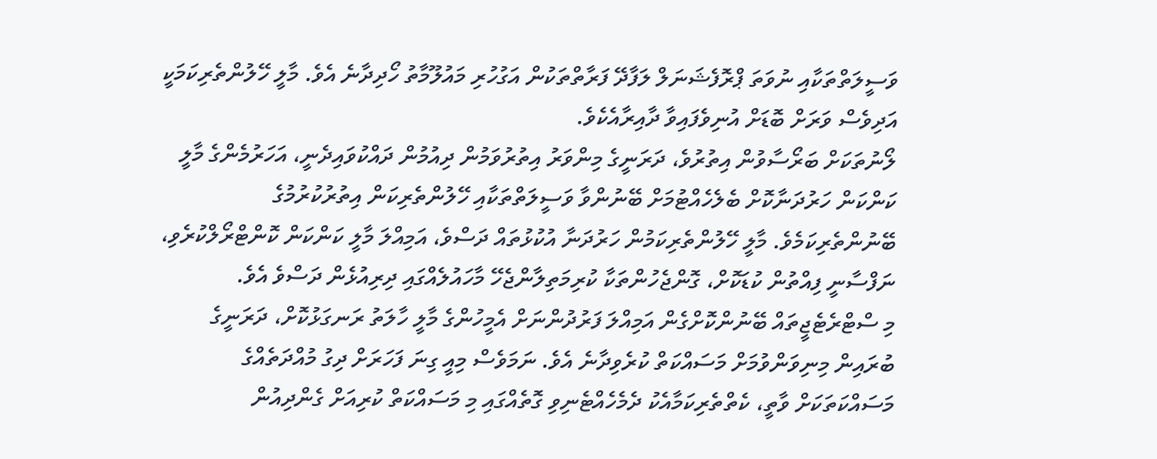ވަސީލަތްތަކާއި ނުވަތަ ޕްރޮފެޝަނަލް ލަފާދޭ ފަރާތްތަކުން އަގުހުރި މައުލޫމާތު ހޯދިދާނެ އެވެ. މާލީ ހޭލުންތެރިކަމަކީ އަދިވެސް ވަރަށް ބޮޑަށް އުނިވެފައިވާ ދާއިރާއެކެވެ.
ލޯނުތަކަށް ބަރޯސާވުން އިތުރުވެ، ދަރަނީގެ މިންވަރު އިތުރުވަމުން ދިއުމުން ދައްކުވައިދެނީ، އަހަރުމެންގެ މާލީ ކަންކަން ހަރުދަނާކޮށް ބެލެހެއްޓުމަށް ބޭނުންވާ ވަސީލަތްތަކާއި ހޭލުންތެރިކަން އިތުރުކުރުމުގެ ބޭނުންތެރިކަމެވެ. މާލީ ހޭލުންތެރިކަމުން ހަރުދަނާ އުކުޅުތައް ދަސްވެ، އަމިއްލަ މާލީ ކަންކަން ކޮންޓްރޯލްކުރެވި، ނަފްސާނީ ފިއްތުން ކުޑަކޮށް، ގޮންޖެހުންތަކާ ކުރިމަތިލާންޖެހޭ މާހައުލެއްގައި ދިރިއުޅެން ދަސްވެ އެވެ.
މި ސްޓްރެޓެޖީތައް ބޭނުންކޮށްގެން އަމިއްލަ ފަރުދުންނަށް އެމީހުންގެ މާލީ ހާލަތު ރަނގަޅުކޮށް، ދަރަނީގެ ބުރައިން މިނިވަންވުމަށް މަސައްކަތް ކުރެވިދާނެ އެވެ. ނަމަވެސް މިއީ ގިނަ ފަހަރަށް ދިގު މުއްދަތެއްގެ މަސައްކަތަކަށް ވާތީ، ކެތްތެރިކަމާއެކު ދެމެހެއްޓެނިވި ގޮތެއްގައި މި މަސައްކަތް ކުރިއަށް ގެންދިއުން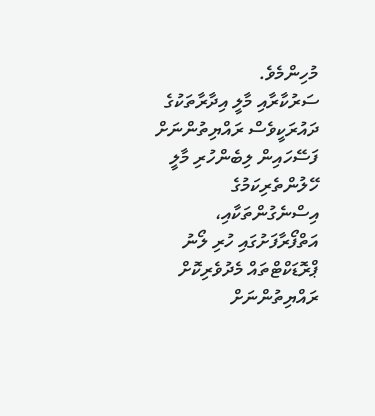މުހިންމެވެ.
ސަރުކާރާއި މާލީ އިދާރާތަކުގެ ދައުރަކީވެސް ރައްޔިތުންނަށް ފަސޭހައިން ލިބެންހުރި މާލީ ހޭލުންތެރިކަމުގެ އިސްނެގުންތަކާއި، އަތްފޯރާފަށުގައި ހުރި ލޯނު ޕްރޮޑަކްޓްތައް މެދުވެރިކޮށް ރައްޔިތުންނަށް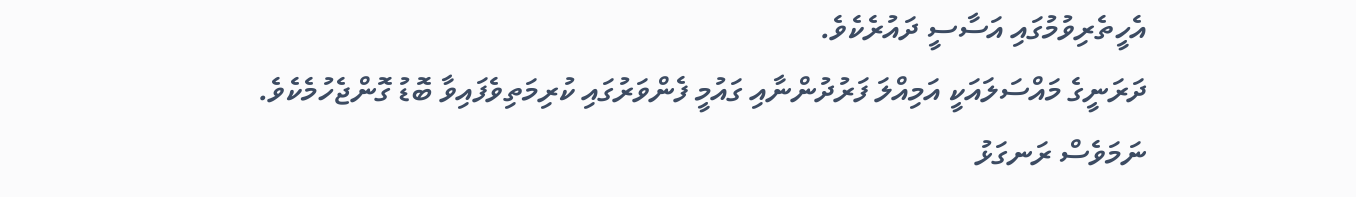އެހީތެރިވުމުގައި އަސާސީ ދައުރެކެވެ.
ދަރަނީގެ މައްސަލައަކީ އަމިއްލަ ފަރުދުންނާއި ގައުމީ ފެންވަރުގައި ކުރިމަތިވެފައިވާ ބޮޑު ގޮންޖެހުމެކެވެ. ނަމަވެސް ރަނގަޅު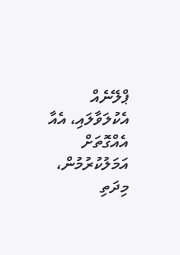ޕްލޭނެއް އެކުލަވާލައި، އެއާ އެއްގޮތަށް އަމަލުކުރުމުން، މިދަތި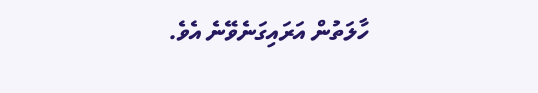ހާލަތުން އަރައިގަނެވޭނެ އެވެ.